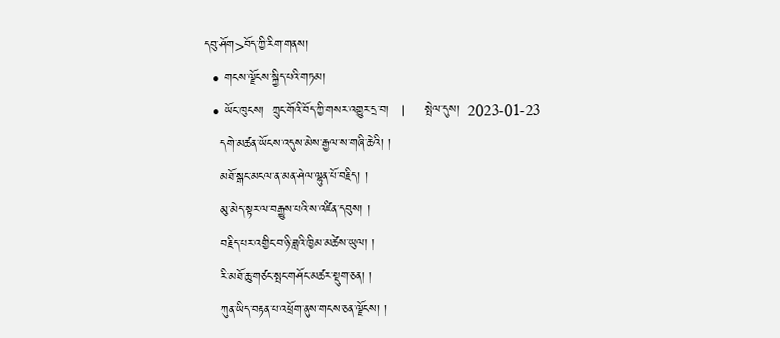དབུ་ཤོག>བོད་ཀྱི་རིག་གནས།
  • གངས་ལྗོངས་སྐྱིད་པའི་གཏམ།
  • ཡོང་ཁུངས།  ཀྲུང་གོའི་བོད་ཀྱི་གསར་འགྱུར་དྲ་བ།   |     སྤེལ་དུས།  2023-01-23
    དགེ་མཚན་ཡོངས་འདུས་མེས་རྒྱལ་ས་གཞི་ཆེའི། །
    མཐོ་སྒང་མངལ་ན་མན་ཤེལ་ལྷུན་པོ་བརྗིད། །
    མུ་མེད་སྟར་ལ་བརྒྱུས་པའི་ས་འཛིན་དབུས། །
    བརྗིད་པར་འགྱིང་བ་ཉི་ཟླའི་ཁྱིམ་མཚེས་ཡུལ། །
    རི་མཐོ་ཆུ་གཙང་སྤང་གཤོང་མཚར་སྡུག་ཅན། །
    ཀུན་ཡིད་བརྟན་པ་འཕྲོག་ནུས་གངས་ཅན་ལྗོངས། །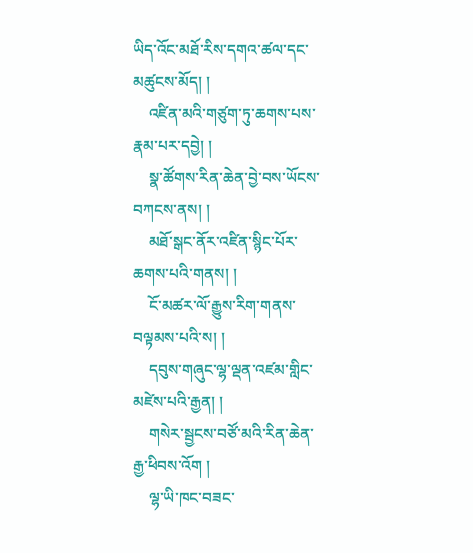ཡིད་འོང་མཐོ་རིས་དགའ་ཚལ་དང་མཚུངས་མོད། །
    འཛིན་མའི་གཙུག་ཏུ་ཆགས་པས་རྣམ་པར་དབྱེ། །
    སྣ་ཚོགས་རིན་ཆེན་བྱེ་བས་ཡོངས་བཀངས་ནས། །
    མཐོ་སྒང་ནོར་འཛིན་སྙིང་པོར་ཆགས་པའི་གནས། །
    ངོ་མཚར་ལོ་རྒྱུས་རིག་གནས་བལྟམས་པའི་ས། །
    དབུས་གཞུང་ལྷ་ལྡན་འཛམ་གླིང་མཛེས་པའི་རྒྱན། །
    གསེར་སྦྱངས་བཙོ་མའི་རིན་ཆེན་རྒྱ་ཕིབས་འོག །
    ལྷ་ཡི་ཁང་བཟང་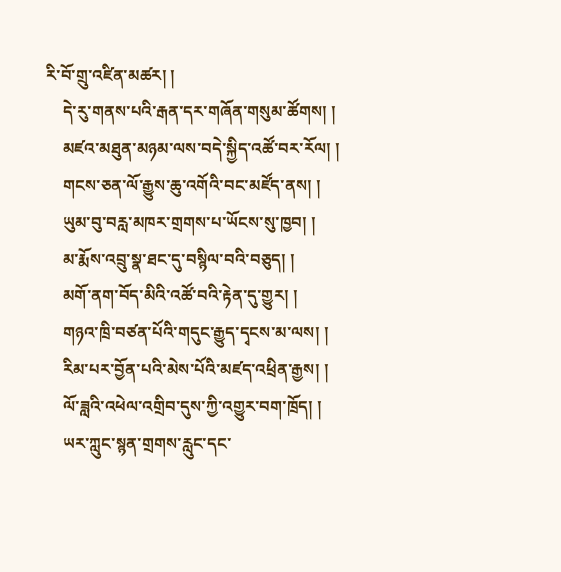རི་བོ་གྲུ་འཛིན་མཚར། །
    དེ་རུ་གནས་པའི་རྒན་དར་གཞོན་གསུམ་ཚོགས། །
    མཛའ་མཐུན་མཉམ་ལས་བདེ་སྐྱིད་འཚོ་བར་རོལ། །
    གངས་ཅན་ལོ་རྒྱུས་ཆུ་འགོའི་བང་མཛོད་ནས། །
    ཡུམ་བུ་བརླ་མཁར་གྲགས་པ་ཡོངས་སུ་ཁྱབ། །
    མ་རྨོས་འབྲུ་སྣ་ཐང་དུ་བསྙིལ་བའི་བཅུད། །
    མགོ་ནག་བོད་མིའི་འཚོ་བའི་རྟེན་དུ་གྱུར། །
    གཉའ་ཁྲི་བཙན་པོའི་གདུང་རྒྱུད་དྭངས་མ་ལས། །
    རིམ་པར་བྱོན་པའི་མེས་པོའི་མཛད་འཕྲིན་རྒྱས། །
    ལོ་ཟླའི་འཕེལ་འགྲིབ་དུས་ཀྱི་འགྱུར་བག་ཁྲོད། །
    ཡར་ཀླུང་སྙན་གྲགས་རླུང་དང་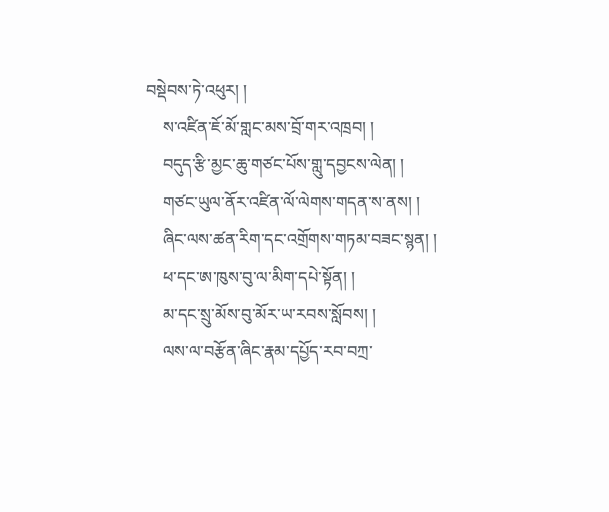བསྡེབས་ཏེ་འཕུར། །
    ས་འཛིན་ཇོ་མོ་གླང་མས་བྲོ་གར་འཁྲབ། །
    བདུད་རྩི་མྱང་ཆུ་གཙང་པོས་གླུ་དབྱངས་ལེན། །
    གཙང་ཡུལ་ནོར་འཛིན་ལོ་ལེགས་གདན་ས་ནས། །
    ཞིང་ལས་ཚན་རིག་དང་འགྲོགས་གཏམ་བཟང་སྙན། །
    ཕ་དང་ཨ་ཁུས་བུ་ལ་མིག་དཔེ་སྟོན། །
    མ་དང་སྲུ་མོས་བུ་མོར་ཡ་རབས་སློབས། །
    ལས་ལ་བརྩོན་ཞིང་རྣམ་དཔྱོད་རབ་བཀྲ་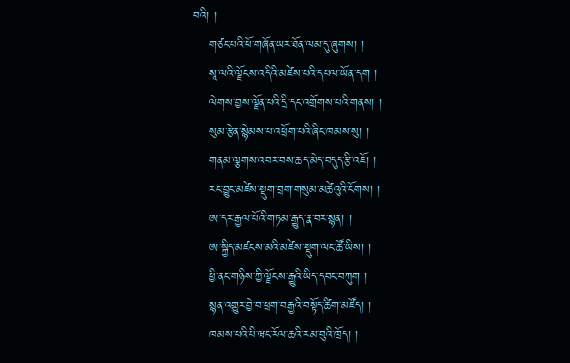བའི། །
    གཙང་པའི་ཕོ་གཞོན་ཡར་ཐོན་ལམ་དུ་ཞུགས། །
    སཱ་ལའི་ལྗོངས་འདིའི་མཛེས་པའི་དཔལ་ཡོན་དག །
    ལེགས་བྱས་ལྗོན་པའི་དྲི་དང་འགྲོགས་པའི་གནས། །
    སུམ་རྩེན་སྙེམས་པ་འཕྲོག་པའི་ཞིང་ཁམས་སུ། །
    གནམ་ལྕགས་འབར་བས་ཆད་མེད་བདུད་རྩི་འཇོ། །
    རང་བྱུང་མཛེས་སྡུག་བྲག་གསུམ་མཚེའུའི་ངོགས། །
    ཨ་དར་རྒྱལ་པོའི་གཏམ་རྒྱུད་རྣ་བར་སྙན། །
    ཨ་སྐྱིད་མཛངས་མའི་མཛེས་སྡུག་ལང་ཚོ་ཡིས། །
    ཕྱི་ནང་གཉིས་ཀྱི་ལྗོངས་རྒྱུའི་ཡིད་དབང་བཀུག །
    སྙན་འགྱུར་བྱེ་བ་ཕྲག་བརྒྱའི་བསྟོད་ཚིག་མཛོད། །
    ཁམས་པའི་པི་ཝང་རོལ་ཆའི་རམ་བུའི་ཁྲོད། །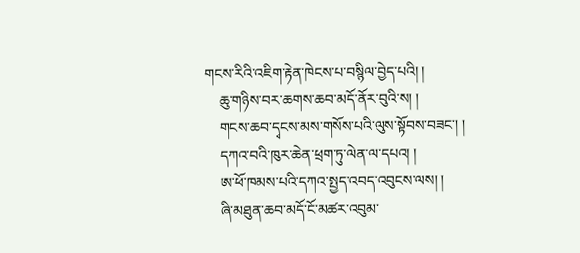གངས་རིའི་འཇིག་རྟེན་ཁེངས་པ་བསྙིལ་བྱེད་པའི། །
    ཆུ་གཉིས་བར་ཆགས་ཆབ་མདོ་ནོར་བུའི་ས། །
    གངས་ཆབ་དྭངས་མས་གསོས་པའི་ལུས་སྟོབས་བཟང་། །
    དཀའ་བའི་ཁུར་ཆེན་ཕྲག་ཏུ་ལེན་ལ་དཔའ། །
    ཨ་ཕོ་ཁམས་པའི་དཀའ་སྤྱད་འབད་འབུངས་ལས། །
    ཞི་མཐུན་ཆབ་མདོ་ངོ་མཚར་འབུམ་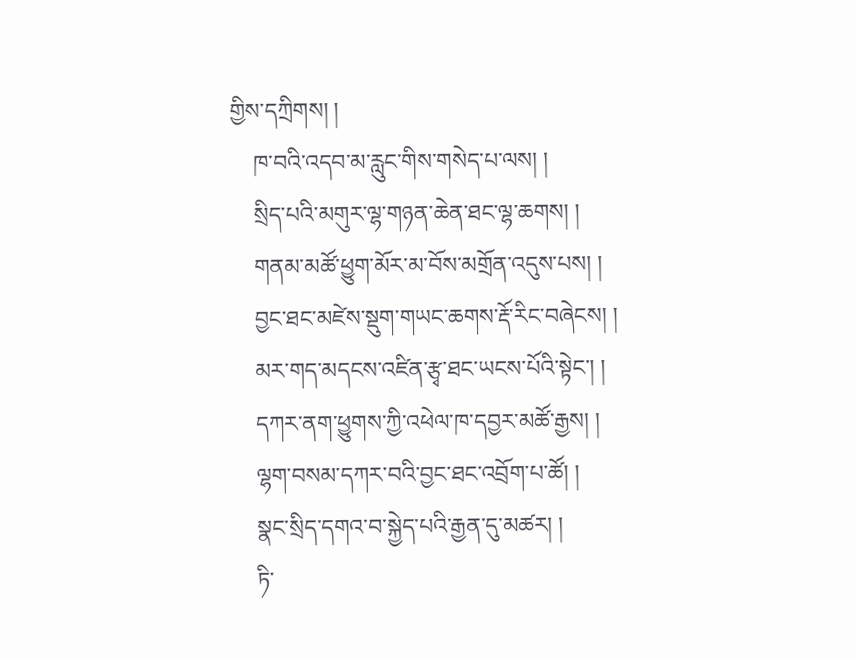གྱིས་དཀྲིགས། །
    ཁ་བའི་འདབ་མ་རླུང་གིས་གསེད་པ་ལས། །
    སྲིད་པའི་མགུར་ལྷ་གཉན་ཆེན་ཐང་ལྷ་ཆགས། །
    གནམ་མཚོ་ཕྱུག་མོར་མ་བོས་མགྲོན་འདུས་པས། །
    བྱང་ཐང་མཛེས་སྡུག་གཡང་ཆགས་རྡོ་རིང་བཞེངས། །
    མར་གད་མདངས་འཛིན་རྩྭ་ཐང་ཡངས་པོའི་སྟེང་། །
    དཀར་ནག་ཕྱུགས་ཀྱི་འཕེལ་ཁ་དབྱར་མཚོ་རྒྱས། །
    ལྷག་བསམ་དཀར་བའི་བྱང་ཐང་འབྲོག་པ་ཚོ། །
    སྣང་སྲིད་དགའ་བ་སྐྱེད་པའི་རྒྱན་དུ་མཚར། །
    ཏི་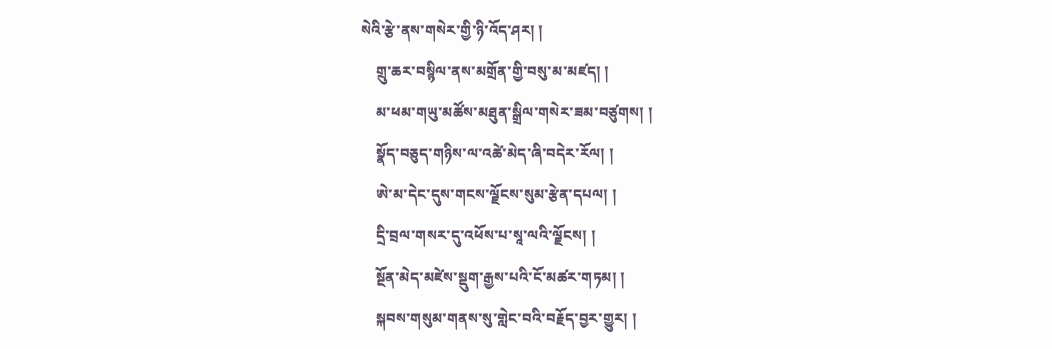སེའི་རྩེ་ནས་གསེར་གྱི་ཉི་འོད་ཤར། །
    གྲུ་ཆར་བསྙིལ་ནས་མགྲོན་གྱི་བསུ་མ་མཛད། །
    མ་ཕམ་གཡུ་མཚོས་མཐུན་སྒྲིལ་གསེར་ཟམ་བཙུགས། །
    སྣོད་བཅུད་གཉིས་ལ་འཚེ་མེད་ཞི་བདེར་རོལ། །
    ཨེ་མ་དེང་དུས་གངས་ལྗོངས་སུམ་རྩེན་དཔལ། །
    དྲི་བྲལ་གསར་དུ་འཕོས་པ་སཱ་ལའི་ལྗོངས། །
    སྔོན་མེད་མཛེས་སྡུག་རྒྱས་པའི་ངོ་མཚར་གཏམ། །
    སྐབས་གསུམ་གནས་སུ་གླེང་བའི་བརྗོད་བྱར་གྱུར། །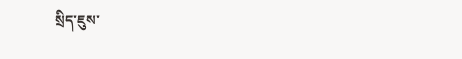སྲིད་ཇུས་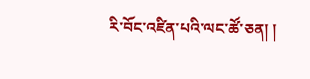རི་བོང་འཛིན་པའི་ལང་ཚོ་ཅན། །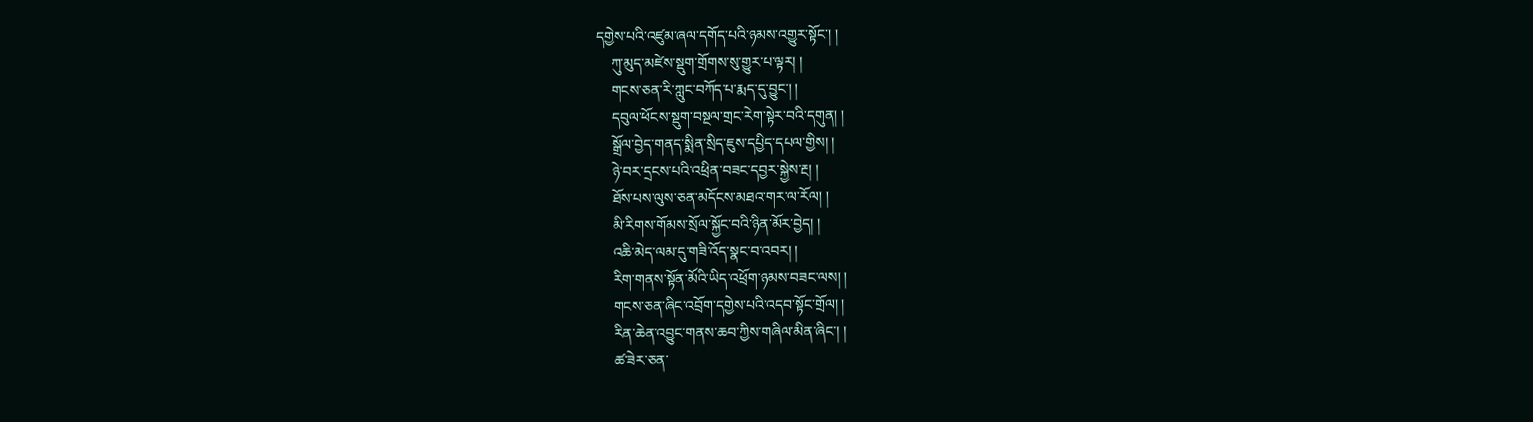དགྱེས་པའི་འཛུམ་ཞལ་དགོད་པའི་ཉམས་འགྱུར་སྟོང་། །
    ཀུ་མུད་མཛེས་སྡུག་གྲོགས་སུ་གྱུར་པ་ལྟར། །
    གངས་ཅན་རི་ཀླུང་བཀོད་པ་རྨད་དུ་བྱུང་། །
    དབུལ་ཕོངས་སྡུག་བསྔལ་གྲང་རེག་སྟེར་བའི་དགུན། །
    སྒྲོལ་བྱེད་གནད་སྨིན་སྲིད་ཇུས་དཔྱིད་དཔལ་གྱིས། །
    ཉེ་བར་དྲངས་པའི་འཕྲིན་བཟང་དབྱར་སྐྱེས་རྔ། །
    ཐོས་པས་ལུས་ཅན་མདོངས་མཐའ་གར་ལ་རོལ། །
    མི་རིགས་གོམས་སྲོལ་སྐྱོང་བའི་ཉིན་མོར་བྱེད། །
    འཆི་མེད་ལམ་དུ་གཟི་འོད་སྣང་བ་འབར། །
    རིག་གནས་སྟོན་མོའི་ཡིད་འཕྲོག་ཉམས་བཟང་ལས། །
    གངས་ཅན་ཞིང་འབྲོག་དགྱེས་པའི་འདབ་སྟོང་གྲོལ། །
    རིན་ཆེན་འབྱུང་གནས་ཆབ་ཀྱིས་གཞིལ་མིན་ཞིང་། །
    ཚ་ཟེར་ཅན་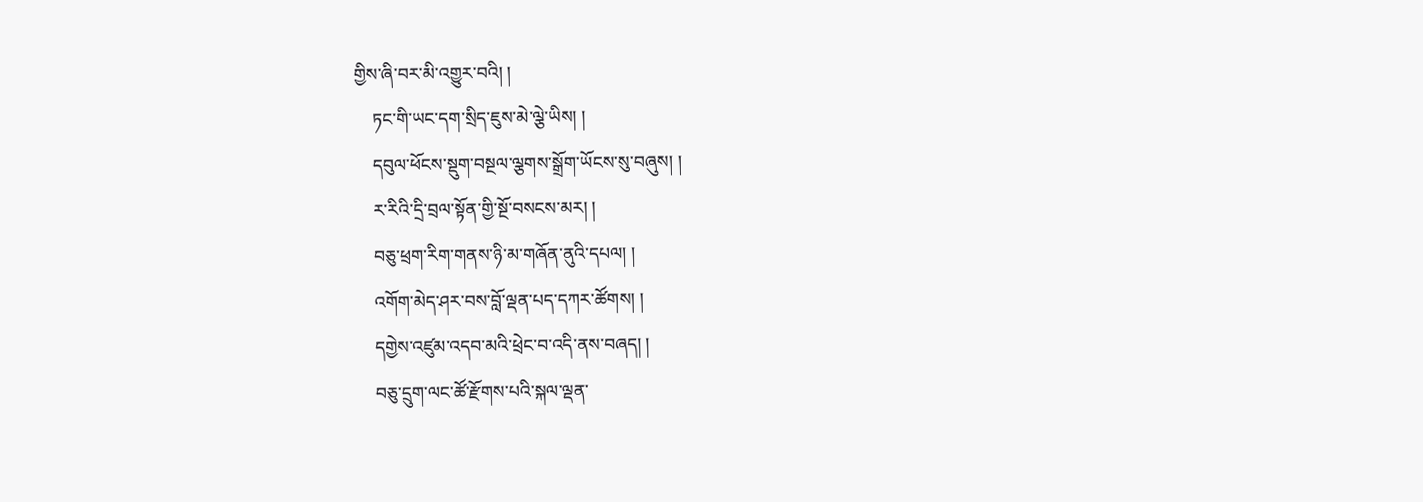གྱིས་ཞི་བར་མི་འགྱུར་བའི། །
    ཏང་གི་ཡང་དག་སྲིད་ཇུས་མེ་ལྕེ་ཡིས། །
    དབུལ་ཕོངས་སྡུག་བསྔལ་ལྕགས་སྒྲོག་ཡོངས་སུ་བཞུས། །
    ར་རིའི་དྲི་བྲལ་སྟོན་གྱི་སྔོ་བསངས་མར། །
    བཅུ་ཕྲག་རིག་གནས་ཉི་མ་གཞོན་ནུའི་དཔལ། །
    འགོག་མེད་ཤར་བས་བློ་ལྡན་པད་དཀར་ཚོགས། །
    དགྱེས་འཛུམ་འདབ་མའི་ཕྲེང་བ་འདི་ནས་བཞད། །
    བཅུ་དྲུག་ལང་ཚོ་རྫོགས་པའི་སྐལ་ལྡན་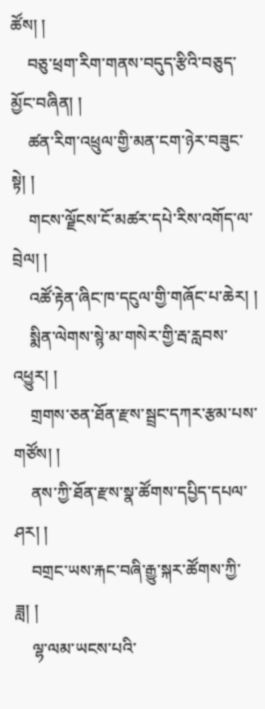ཚོས། །
    བཅུ་ཕྲག་རིག་གནས་བདུད་རྩིའི་བཅུད་མྱོང་བཞིན། །
    ཚན་རིག་འཕྲུལ་གྱི་མན་ངག་ཉེར་བཟུང་སྟེ། །
    གངས་ལྗོངས་ངོ་མཚར་དཔེ་རིས་འགོད་ལ་བྲེལ། །
    འཚོ་རྟེན་ཞིང་ཁ་དངུལ་གྱི་གཞོང་པ་ཆེར། །
    སྨིན་ལེགས་སྙེ་མ་གསེར་གྱི་རྦ་རླབས་འཕྱུར། །
    གྲགས་ཅན་ཐོན་རྫས་སྦྲང་དཀར་རྩམ་པས་གཙོས། །
    ནས་ཀྱི་ཐོན་རྫས་སྣ་ཚོགས་དཔྱིད་དཔལ་ཤར། །
    བགྲང་ཡས་རྐང་བཞི་རྒྱུ་སྐར་ཚོགས་ཀྱི་ཟླ། །
    ལྷ་ལམ་ཡངས་པའི་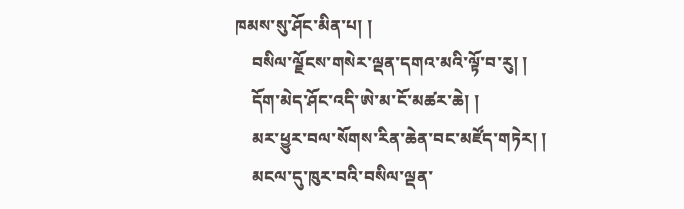ཁམས་སུ་ཤོང་མིན་པ། །
    བསིལ་ལྗོངས་གསེར་ལྡན་དགའ་མའི་ལྟོ་བ་རུ། །
    དོག་མེད་ཤོང་འདི་ཨེ་མ་ངོ་མཚར་ཆེ། །
    མར་ཕྱུར་བལ་སོགས་རིན་ཆེན་བང་མཛོད་གཏེར། །
    མངལ་དུ་ཁུར་བའི་བསིལ་ལྡན་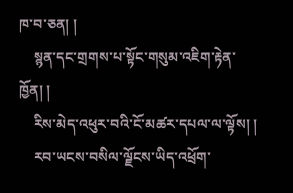ཁ་བ་ཅན། །
    སྙན་དང་གྲགས་པ་སྟོང་གསུམ་འཇིག་རྟེན་ཁྱོན། །
    རིས་མེད་འཕུར་བའི་ངོ་མཚར་དཔལ་ལ་ལྟོས། །
    རབ་ཡངས་བསིལ་ལྗོངས་ཡིད་འཕྲོག་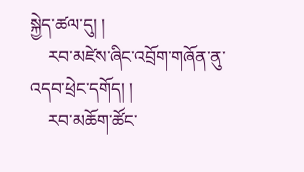སྐྱེད་ཚལ་དུ། །
    རབ་མཛེས་ཞིང་འབྲོག་གཞོན་ནུ་འདབ་ཕྲེང་དགོད། །
    རབ་མཆོག་ཚོང་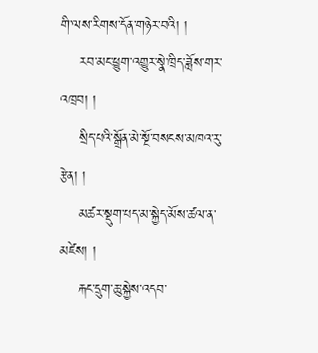གི་ལས་རིགས་དོན་གཉེར་བའི། །
    རབ་མང་ཕྱུག་འགྱུར་སྣེ་ཁྲིད་ཟློས་གར་འཁྲབ། །
    སྲིད་པའི་སྒྲོན་མེ་སྔོ་བསངས་མཁའ་རུ་རྩེན། །
    མཚར་སྡུག་པད་མ་སྐྱེད་མོས་ཚལ་ན་མཛེས། །
    རྐང་དྲུག་ཆུ་སྐྱེས་འདབ་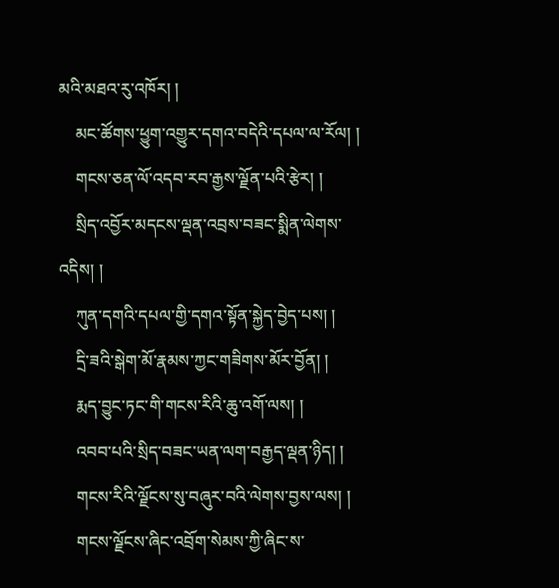མའི་མཐའ་རུ་འཁོར། །
    མང་ཚོགས་ཕྱུག་འགྱུར་དགའ་བདེའི་དཔལ་ལ་རོལ། །
    གངས་ཅན་ལོ་འདབ་རབ་རྒྱས་ལྗོན་པའི་རྩེར། །
    སྲིད་འབྱོར་མདངས་ལྡན་འབྲས་བཟང་སྨིན་ལེགས་འདིས། །
    ཀུན་དགའི་དཔལ་གྱི་དགའ་སྟོན་སྐྱེད་བྱེད་པས། །
    དྲི་ཟའི་སྒེག་མོ་རྣམས་ཀྱང་གཟིགས་མོར་བྱོན། །
    རྨད་བྱུང་ཏང་གི་གངས་རིའི་ཆུ་འགོ་ལས། །
    འབབ་པའི་སྲིད་བཟང་ཡན་ལག་བརྒྱད་ལྡན་ཉིད། །
    གངས་རིའི་ལྗོངས་སུ་བཞུར་བའི་ལེགས་བྱས་ལས། །
    གངས་ལྗོངས་ཞིང་འབྲོག་སེམས་ཀྱི་ཞིང་ས་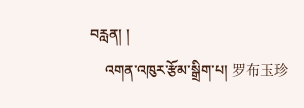བརླན། །
    འགན་འཁུར་རྩོམ་སྒྲིག་པ། 罗布玉珍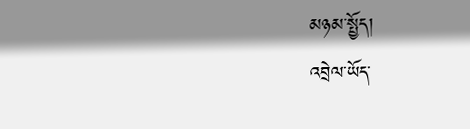མཉམ་སྤྱོད།
འབྲེལ་ཡོད་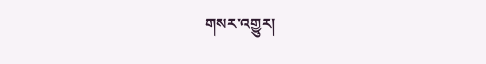གསར་འགྱུར།